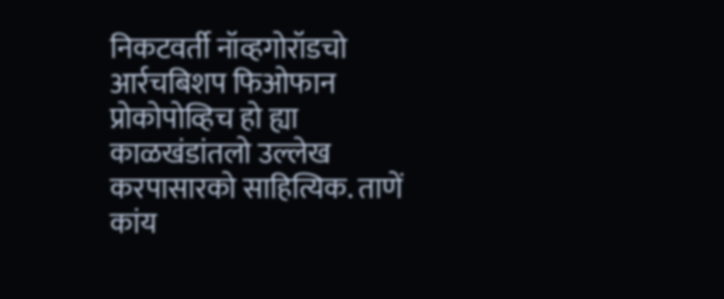निकटवर्ती नॉव्हगोरॉडचो आर्रचबिशप फिओफान प्रोकोपोव्हिच हो ह्या काळखंडांतलो उल्लेख करपासारको साहित्यिक. ताणें कांय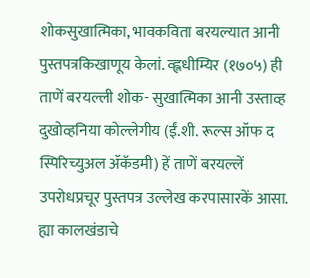शोकसुखात्मिका, भावकविता बरयल्यात आनी पुस्तपत्रकिखाणूय केलां. व्ह्लधीम्यिर (१७०५) ही ताणें बरयल्ली शोक- सुखात्मिका आनी उस्ताव्ह दुखोव्हनिया कोल्लेगीय (ईं.शी. रूल्स ऑफ द स्पिरिच्युअल ॲकॅडमी) हें ताणें बरयल्लें उपरोधप्रचूर पुस्तपत्र उल्लेख करपासारकें आसा.
ह्या कालखंडाचे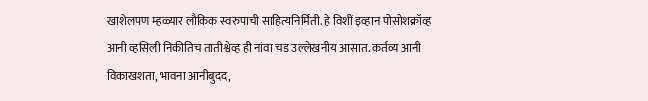खाशेलपण म्हळ्यार लौकिक स्वरुपाची साहित्यनिर्मिती. हे विशीं इव्हान पोसोशक्रॉव्ह आनी व्हसिली निकीतिच तातीश्वेव्ह ही नांवा चड उल्लेखनीय आसात. कर्तव्य आनी विकाखशता, भावना आनीबुदद,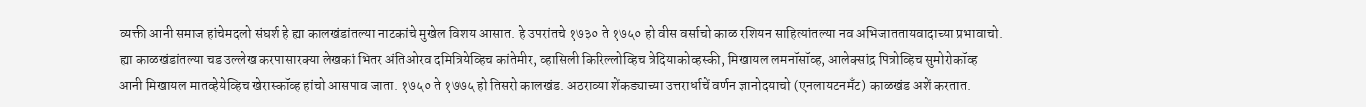व्यक्ती आनी समाज हांचेमदलो संघर्श हे ह्या कालखंडांतल्या नाटकांचे मुखेल विशय आसात. हे उपरांतचे १७३० ते १७५० हो वीस वर्साचो काळ रशियन साहित्यांतल्या नव अभिजाततायवादाच्या प्रभावाचो. ह्या काळखंडांतल्या चड उल्लेख करपासारक्या लेखकां भितर अंतिओरव दमित्रियेव्हिच कांतेमीर, व्हासिली किरिल्लोव्हिच त्रेदियाकोव्हस्की, मिखायल लमनॉसॉव्ह, आलेक्सांद्र पित्रोव्हिच सुमोरोकॉव्ह आनी मिखायल मातव्हेयेव्हिच खेरास्कॉव्ह हांचो आसपाव जाता. १७५० ते १७७५ हो तिसरो कालखंड. अठराव्या शेंकड्याच्या उत्तरार्धाचें वर्णन ज्ञानोदयाचो (एनलायटनमँट) काळखंड अशें करतात.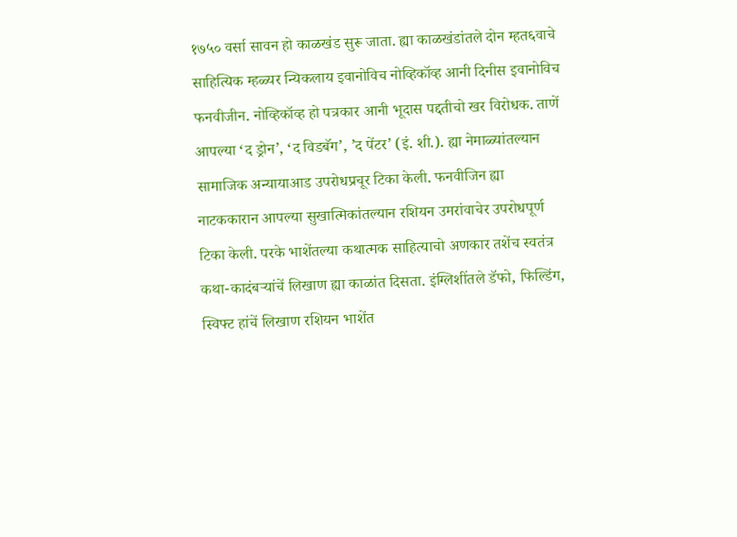१७५० वर्सा सावन हो काळखंड सुरू जाता. ह्या काळखंडांतले दोन म्हत६वाचे साहित्यिक म्हळ्यर न्यिकलाय इवानोविच नोव्हिकॉव्ह आनी दिनीस इवानोविच फनवीजीन. नोव्हिकॉव्ह हो पत्रकार आनी भूदास पद्दतीचो खर विरोधक. ताणें आपल्या ‘द ड्रोन’, ‘द विडबॅग’, ’द पेंटर’ (इं. शी.). ह्या नेमाळ्यांतल्यान सामाजिक अन्यायाआड उपरोधप्रचूर टिका केली. फनवीजिन ह्या नाटककारान आपल्या सुखात्मिकांतल्यान रशियन उमरांवाचेर उपरोधपूर्ण टिका केली. परके भाशेंतल्या कथात्मक साहित्याचो अणकार तशेंच स्वतंत्र कथा-कादंबऱ्यांचें लिखाण ह्या काळांत दिसता. इंग्लिशींतले डॅफो, फिल्डिंग, स्विफ्ट हांचें लिखाण रशियन भाशेंत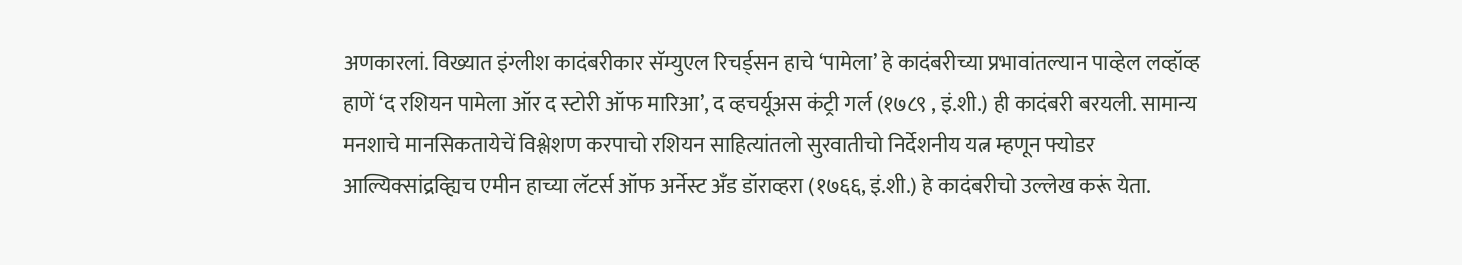अणकारलां. विख्यात इंग्लीश कादंबरीकार सॅम्युएल रिचर्ड्सन हाचे ‘पामेला’ हे कादंबरीच्या प्रभावांतल्यान पाव्हेल लव्हॉव्ह हाणें ‘द रशियन पामेला ऑर द स्टोरी ऑफ मारिआ’, द व्हचर्यूअस कंट्री गर्ल (१७८९ , इं.शी.) ही कादंबरी बरयली. सामान्य मनशाचे मानसिकतायेचें विश्लेशण करपाचो रशियन साहित्यांतलो सुरवातीचो निर्देशनीय यत्न म्हणून फ्योडर आल्यिक्सांद्रव्ह्यिच एमीन हाच्या लॅटर्स ऑफ अर्नेस्ट अँड डॉराव्हरा (१७६६, इं.शी.) हे कादंबरीचो उल्लेख करूं येता.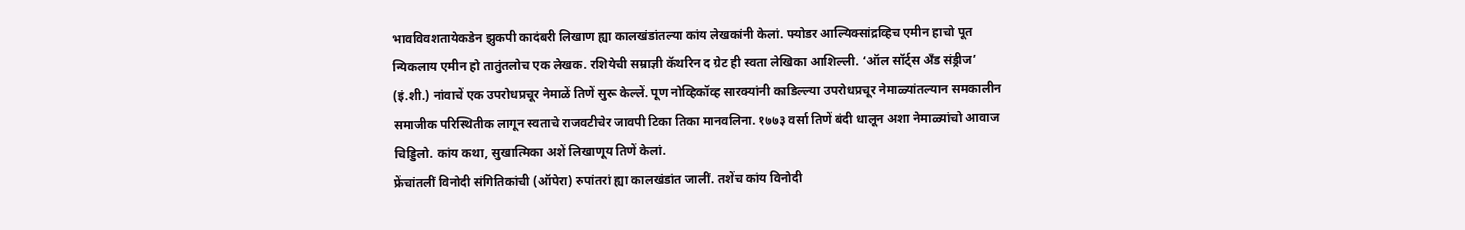भावविवशतायेकडेन झुकपी कादंबरी लिखाण ह्या कालखंडांतल्या कांय लेखकांनी केलां. फ्योडर आल्यिक्सांद्रव्हिच एमीन हाचो पूत न्यिकलाय एमीन हो तातुंतलोच एक लेखक. रशियेची सम्राज्ञी कॅथरिन द ग्रेट ही स्वता लेखिका आशिल्ली. ‘ऑल सॉर्ट्स अँड संड्रीज’ (इं.शी.) नांवाचें एक उपरोधप्रचूर नेमाळें तिणें सुरू केल्लें. पूण नोव्हिकॉव्ह सारक्यांनी काडिल्ल्या उपरोधप्रचूर नेमाळ्यांतल्यान समकालीन समाजीक परिस्थितीक लागून स्वताचे राजवटीचेर जावपी टिका तिका मानवलिना. १७७३ वर्सा तिणें बंदी धालून अशा नेमाळ्यांचो आवाज चिड्डिलो. कांय कथा, सुखात्मिका अशें लिखाणूय तिणें केलां.
फ्रेंचांतलीं विनोदी संगितिकांची (ऑपेरा) रुपांतरां ह्या कालखंडांत जालीं. तशेंच कांय विनोदी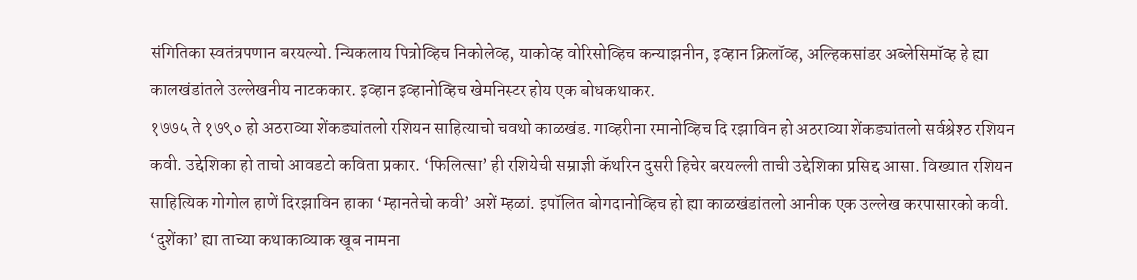संगितिका स्वतंत्रपणान बरयल्यो. न्यिकलाय पित्रोव्हिच निकोलेव्ह, याकोव्ह वोरिसोव्हिच कन्याझनीन, इव्हान क्रिलॉव्ह, अल्हिकसांडर अब्लेसिमॉव्ह हे ह्या कालखंडांतले उल्लेखनीय नाटककार. इव्हान इव्हानोव्हिच खेमनिस्टर होय एक बोधकथाकर.
१७७५ ते १७९० हो अठराव्या शेंकड्यांतलो रशियन साहित्याचो चवथो काळखंड. गाव्हरीना रमानोव्हिच दि रझाविन हो अठराव्या शेंकड्यांतलो सर्वश्रेश्ठ रशियन कवी. उद्देशिका हो ताचो आवडटो कविता प्रकार. ‘फिलित्सा’ ही रशियेची सम्राज्ञी कॅथरिन दुसरी हिचेर बरयल्ली ताची उद्देशिका प्रसिद्द आसा. विख्यात रशियन साहित्यिक गोगोल हाणें दिरझाविन हाका ‘म्हानतेचो कवी’ अशें म्हळां. इपॉलित बोगदानोव्हिच हो ह्या काळखंडांतलो आनीक एक उल्लेख करपासारको कवी. ‘दुशेंका’ ह्या ताच्या कथाकाव्याक खूब नामना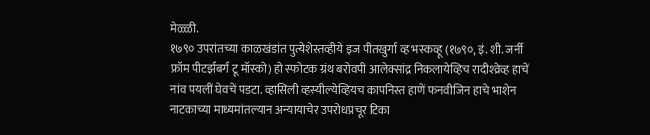मेळ्ळी.
१७९० उपरांतच्या काळखंडांत पुत्येशेस्तव्हीये इज पीतखुर्गा व्ह भस्कव्हू (१७९०, इं. शी. जर्नी फ्रॉम पीटर्झबर्ग टू मॉस्को) हो स्फोटक ग्रंथ बरोवपी आलेक्सांद्र निकलायेव्हिच रादीश्व्रेव्ह हाचें नांव पयलीं घेवचें पडटा. व्हासिली व्हस्यील्येव्हियच कापनिस्त हाणें फनवीजिन हाचे भाशेन नाटकाच्या माध्यमांतल्यान अन्यायाचेर उपरोधप्रचूर टिका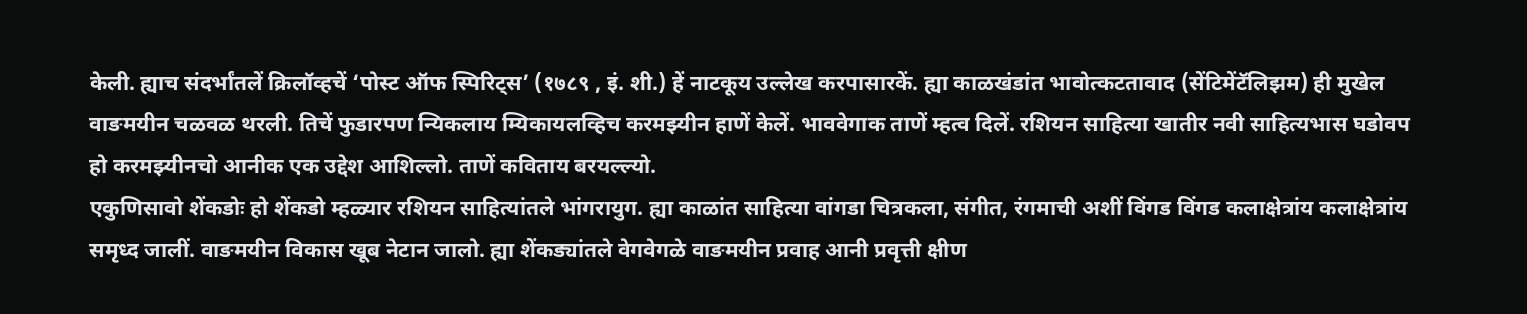केली. ह्याच संदर्भांतलें क्रिलॉव्हचें ‘पोस्ट ऑफ स्पिरिट्स’ (१७८९ , इं. शी.) हें नाटकूय उल्लेख करपासारकें. ह्या काळखंडांत भावोत्कटतावाद (सेंटिमेंटॅलिझम) ही मुखेल वाङमयीन चळवळ थरली. तिचें फुडारपण न्यिकलाय म्यिकायलव्हिच करमझ्यीन हाणें केलें. भाववेगाक ताणें म्हत्व दिलें. रशियन साहित्या खातीर नवी साहित्यभास घडोवप हो करमझ्यीनचो आनीक एक उद्देश आशिल्लो. ताणें कविताय बरयल्ल्यो.
एकुणिसावो शेंकडोः हो शेंकडो म्हळ्यार रशियन साहित्यांतले भांगरायुग. ह्या काळांत साहित्या वांगडा चित्रकला, संगीत, रंगमाची अशीं विंगड विंगड कलाक्षेत्रांय कलाक्षेत्रांय समृध्द जालीं. वाङमयीन विकास खूब नेटान जालो. ह्या शेंकड्यांतले वेगवेगळे वाङमयीन प्रवाह आनी प्रवृत्ती क्षीण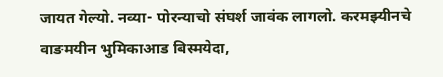जायत गेल्यो. नव्या- पोरन्याचो संघर्श जावंक लागलो. करमझ्यीनचे वाङमयीन भुमिकाआड बिस्मयेदा,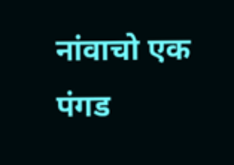नांवाचो एक पंगड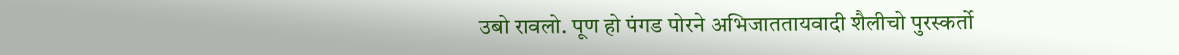उबो रावलो. पूण हो पंगड पोरने अभिजाततायवादी शैलीचो पुरस्कर्तो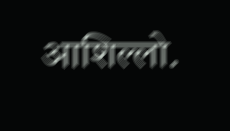आशिल्लो.